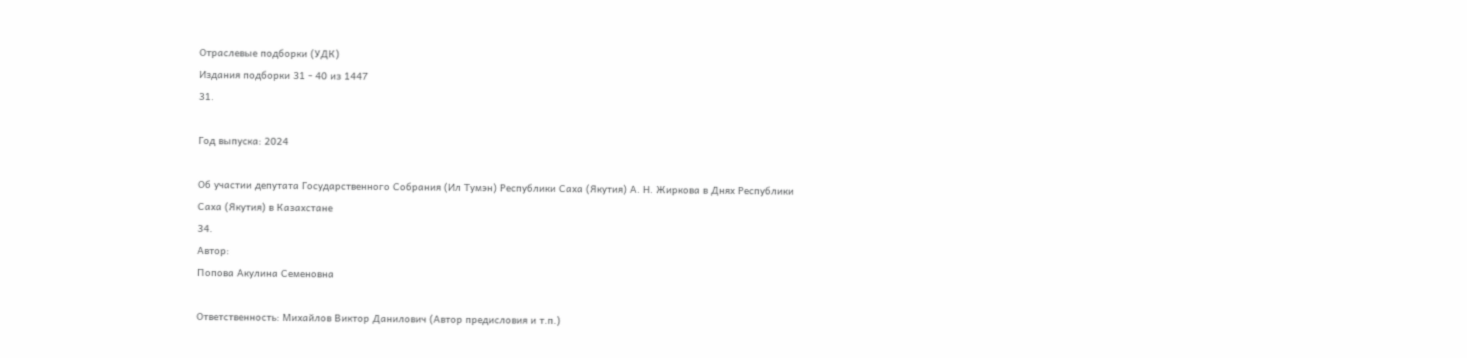Отраслевые подборки (УДК)
Издания подборки 31 - 40 из 1447
31.

Год выпуска: 2024

Об участии депутата Государственного Собрания (Ил Тумэн) Республики Саха (Якутия) А. Н. Жиркова в Днях Республики Саха (Якутия) в Казахстане
34.
Автор:
Попова Акулина Семеновна

Ответственность: Михайлов Виктор Данилович (Автор предисловия и т.п.)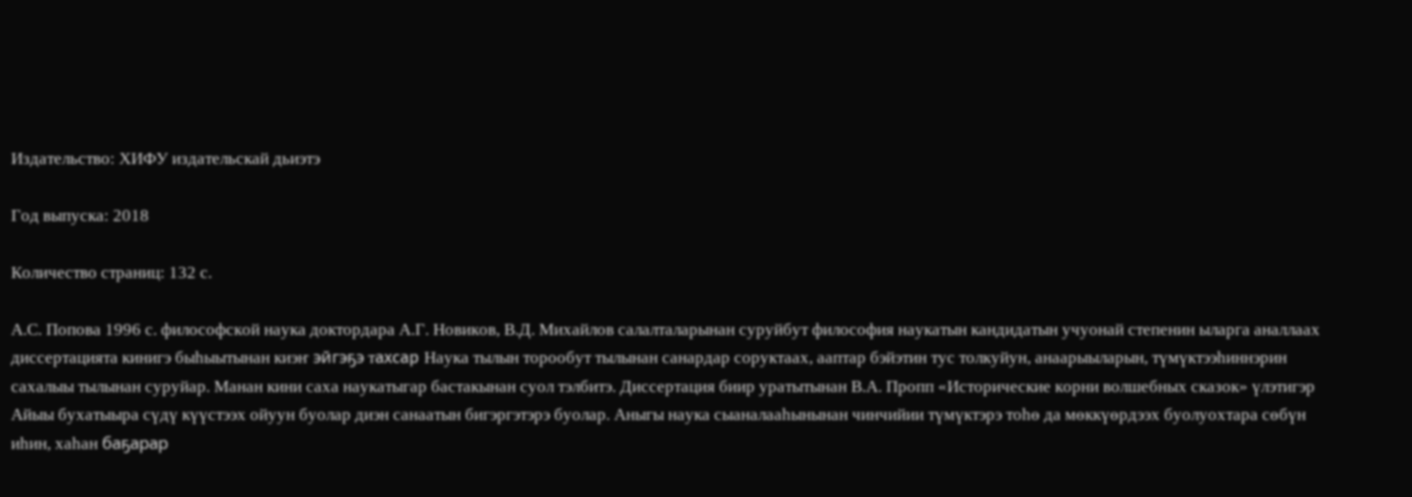Издательство: ХИФУ издательскай дьиэтэ

Год выпуска: 2018

Количество страниц: 132 с.

А.С. Попова 1996 с. философской наука доктордара А.Г. Новиков, В.Д. Михайлов салалталарынан суруйбут философия наукатын кандидатын учуонай степенин ыларга аналлаах диссертацията кинигэ быһыытынан киэҥ эйгэҕэ тaxcap Наука тылын торообут тылынан санардар соруктаах, ааптар бэйэтин тус толкуйун, анаарыыларын, түмүктээһиннэрин сахалыы тылынан суруйар. Манан кини саха наукатыгар бастакынан суол тэлбитэ. Диссертация биир уратытынан В.А. Пропп «Исторические корни волшебных сказок» үлэтигэр Айыы бухатыыра сүдү күүстээх ойуун буолар диэн санаатын бигэргэтэрэ буолар. Аныгы наука сыаналааһынынан чинчийии түмүктэрэ тоһө да мөккүөрдээх буолуохтара сөбүн иһин, хаһан баҕарар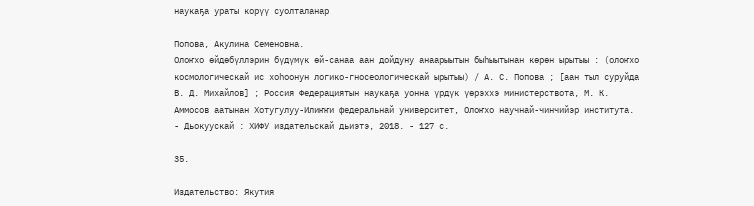наукаҕа ураты корүү суолталанар

Попова, Акулина Семеновна.
Олоҥхо өйдөбүллэрин бүдүмүк өй-санаа аан дойдуну анаарыытын быһыытынан көрөн ырытыы : (олоҥхо космологическай ис хоһоонун логико-гносеологическай ырытыы) / А. С. Попова ; [аан тыл суруйда В. Д. Михайлов] ; Россия Федерациятын наукаҕа уонна үрдүк үөрэххэ министерствота, М. К. Аммосов аатынан Хотугулуу-Илиҥҥи федеральнай университет, Олоҥхо научнай-чинчийэр института. - Дьокуускай : ХИФУ издательскай дьиэтэ, 2018. - 127 с.

35.

Издательство: Якутия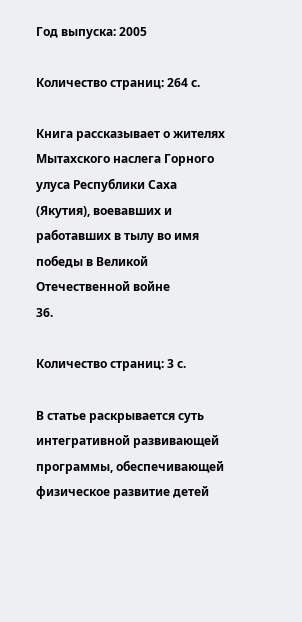Год выпуска: 2005

Количество страниц: 264 с.

Книга рассказывает о жителях Мытахского наслега Горного улуса Республики Саха (Якутия), воевавших и работавших в тылу во имя победы в Великой Отечественной войне
36.

Количество страниц: 3 с.

В статье раскрывается суть интегративной развивающей программы, обеспечивающей физическое развитие детей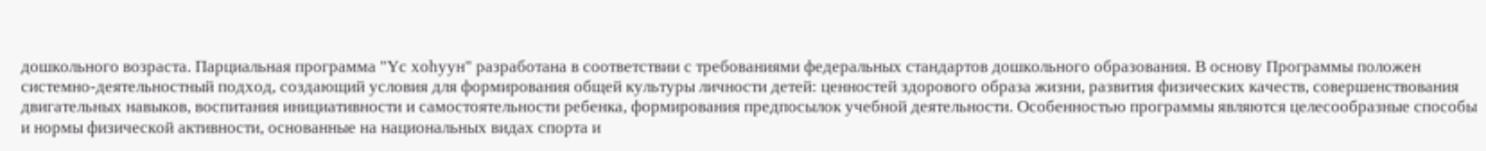дошкольного возраста. Парциальная программа "Үс хоһуун" разработана в соответствии с требованиями федеральных стандартов дошкольного образования. В основу Программы положен системно-деятельностный подход, создающий условия для формирования общей культуры личности детей: ценностей здорового образа жизни, развития физических качеств, совершенствования двигательных навыков, воспитания инициативности и самостоятельности ребенка, формирования предпосылок учебной деятельности. Особенностью программы являются целесообразные способы и нормы физической активности, основанные на национальных видах спорта и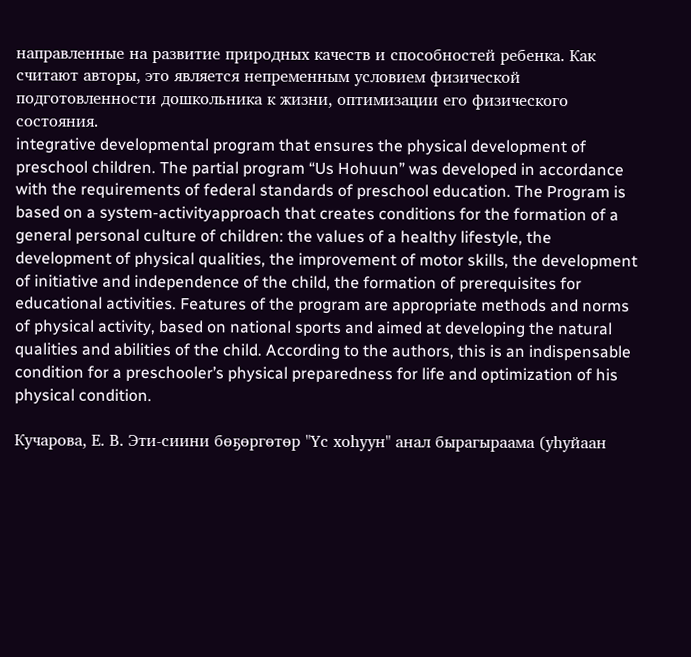направленные на развитие природных качеств и способностей ребенка. Как считают авторы, это является непременным условием физической подготовленности дошкольника к жизни, оптимизации его физического состояния.
integrative developmental program that ensures the physical development of preschool children. The partial program “Us Hohuun” was developed in accordance with the requirements of federal standards of preschool education. The Program is based on a system-activityapproach that creates conditions for the formation of a general personal culture of children: the values of a healthy lifestyle, the development of physical qualities, the improvement of motor skills, the development of initiative and independence of the child, the formation of prerequisites for educational activities. Features of the program are appropriate methods and norms of physical activity, based on national sports and aimed at developing the natural qualities and abilities of the child. According to the authors, this is an indispensable condition for a preschooler’s physical preparedness for life and optimization of his physical condition.

Кучарова, Е. В. Эти-сиини бөҕөргөтөр "Үс хоһуун" анал бырагыраама (уһуйаан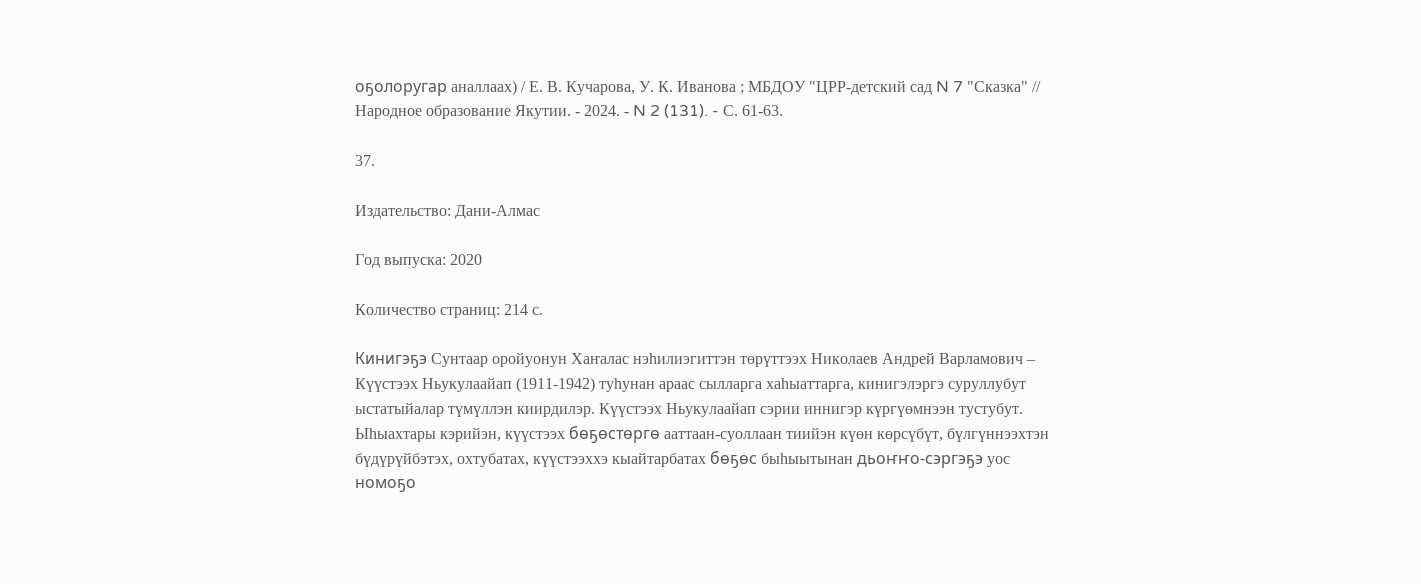оҕолоругар аналлаах) / Е. В. Кучарова, У. К. Иванова ; МБДОУ "ЦРР-детский сад N 7 "Сказка" // Народное образование Якутии. - 2024. - N 2 (131). - С. 61-63.

37.

Издательство: Дани-Алмас

Год выпуска: 2020

Количество страниц: 214 с.

Кинигэҕэ Сунтаар оройуонун Хаҥалас нэһилиэгиттэн төрүттээх Николаев Андрей Варламович – Күүстээх Ньукулаайап (1911-1942) туһунан араас сылларга хаһыаттарга, кинигэлэргэ суруллубут ыстатыйалар түмүллэн киирдилэр. Күүстээх Ньукулаайап сэрии иннигэр күргүөмнээн тустубут. Ыһыахтары кэрийэн, күүстээх бөҕөстөргө ааттаан-суоллаан тиийэн күөн көрсүбүт, бүлгүннээхтэн бүдүрүйбэтэх, охтубатах, күүстээххэ кыайтарбатах бөҕөс быһыытынан дьоҥҥо-сэргэҕэ уос номоҕо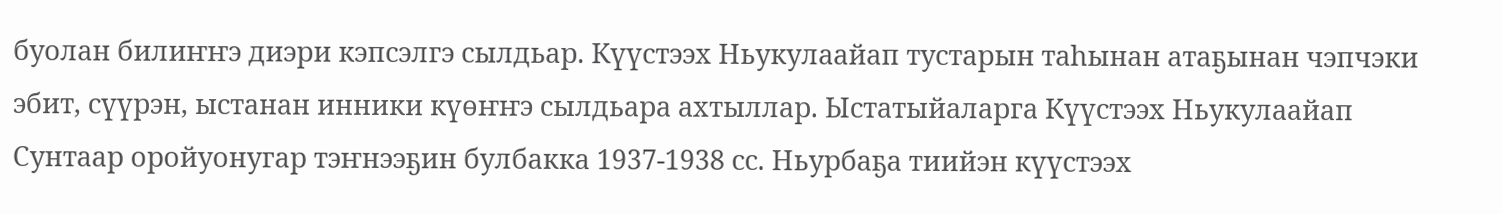буолан билиҥҥэ диэри кэпсэлгэ сылдьар. Күүстээх Ньукулаайап тустарын таһынан атаҕынан чэпчэки эбит, сүүрэн, ыстанан инники күөҥҥэ сылдьара ахтыллар. Ыстатыйаларга Күүстээх Ньукулаайап Сунтаар оройуонугар тэҥнээҕин булбакка 1937-1938 сс. Ньурбаҕа тиийэн күүстээх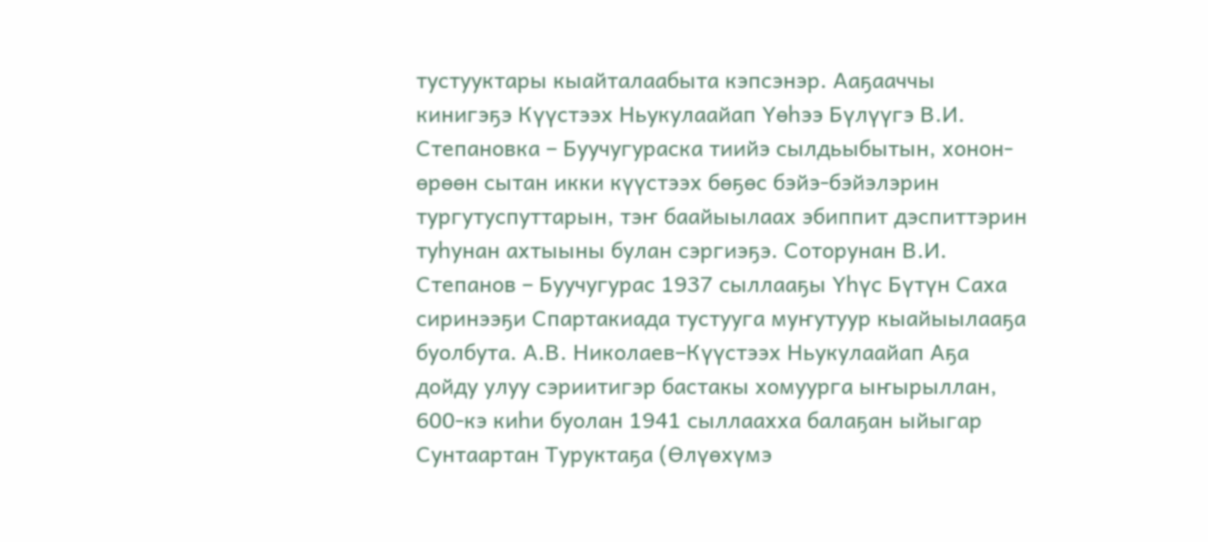тустууктары кыайталаабыта кэпсэнэр. Ааҕааччы кинигэҕэ Күүстээх Ньукулаайап Үөһээ Бүлүүгэ В.И. Степановка – Буучугураска тиийэ сылдьыбытын, хонон-өрөөн сытан икки күүстээх бөҕөс бэйэ-бэйэлэрин тургутуспуттарын, тэҥ баайыылаах эбиппит дэспиттэрин туһунан ахтыыны булан сэргиэҕэ. Соторунан В.И. Степанов – Буучугурас 1937 сыллааҕы Үһүс Бүтүн Саха сиринээҕи Спартакиада тустууга муҥутуур кыайыылааҕа буолбута. А.В. Николаев–Күүстээх Ньукулаайап Аҕа дойду улуу сэриитигэр бастакы хомуурга ыҥырыллан, 600-кэ киһи буолан 1941 сыллаахха балаҕан ыйыгар Сунтаартан Туруктаҕа (Өлүөхүмэ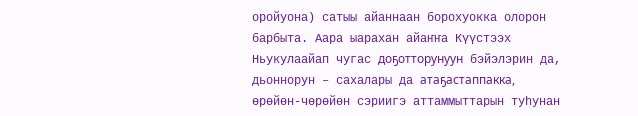оройуона) сатыы айаннаан борохуокка олорон барбыта. Аара ыарахан айаҥҥа Күүстээх Ньукулаайап чугас доҕотторунуун бэйэлэрин да, дьоннорун – сахалары да атаҕастаппакка, өрөйөн-чөрөйөн сэриигэ аттаммыттарын туһунан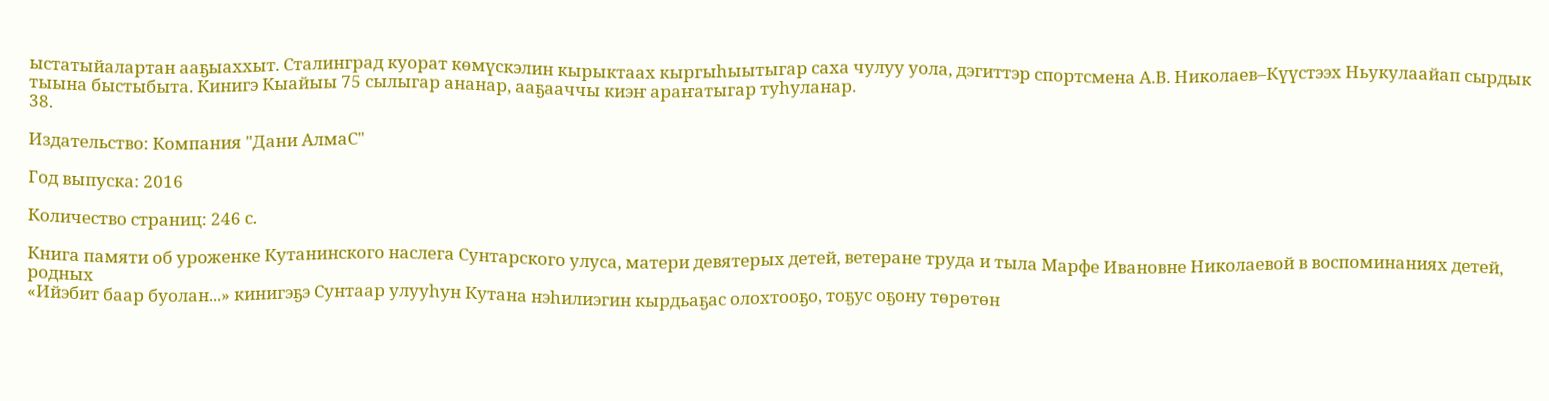ыстатыйалартан ааҕыаххыт. Сталинград куорат көмүскэлин кырыктаах кыргыһыытыгар саха чулуу уола, дэгиттэр спортсмена А.В. Николаев–Күүстээх Ньукулаайап сырдык тыына быстыбыта. Кинигэ Кыайыы 75 сылыгар ананар, ааҕааччы киэҥ араҥатыгар туһуланар.
38.

Издательство: Компания "Дани АлмаС"

Год выпуска: 2016

Количество страниц: 246 с.

Книга памяти об уроженке Кутанинского наслега Сунтарского улуса, матери девятерых детей, ветеране труда и тыла Марфе Ивановне Николаевой в воспоминаниях детей, родных
«Ийэбит баар буолан...» кинигэҕэ Сунтаар улууһун Кутана нэһилиэгин кырдьаҕас олохтооҕо, тоҕус оҕону төрөтөн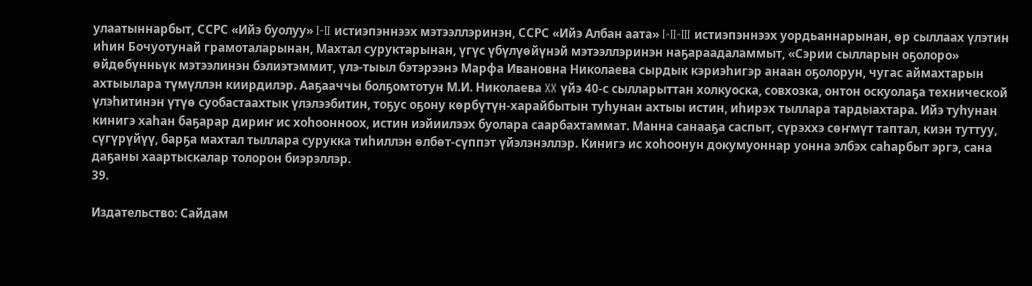улаатыннарбыт, ССРС «Ийэ буолуу» I-II истиэпэннээх мэтээллэринэн, ССРС «Ийэ Албан аата» I-II-III истиэпэннээх уордьаннарынан, өр сыллаах үлэтин иһин Бочуотунай грамоталарынан, Махтал суруктарынан, үгүс үбүлүөйүнэй мэтээллэринэн наҕараадаламмыт, «Сэрии сылларын оҕолоро» өйдөбүнньүк мэтээлинэн бэлиэтэммит, үлэ-тыыл бэтэрээнэ Марфа Ивановна Николаева сырдык кэриэһигэр анаан оҕолорун, чугас аймахтарын ахтыылара түмүллэн киирдилэр. Ааҕааччы болҕомтотун М.И. Николаева XX үйэ 40-с сылларыттан холкуоска, совхозка, онтон оскуолаҕа технической үлэһитинэн үтүө суобастаахтык үлэлээбитин, тоҕус оҕону көрбүтүн-харайбытын туһунан ахтыы истин, иһирэх тыллара тардыахтара. Ийэ туһунан кинигэ хаһан баҕарар дириҥ ис хоһоонноох, истин иэйиилээх буолара саарбахтаммат. Манна санааҕа саспыт, сүрэххэ сөҥмүт таптал, киэн туттуу, сүгүрүйүү, барҕа махтал тыллара сурукка тиһиллэн өлбөт-сүппэт үйэлэнэллэр. Кинигэ ис хоһоонун докумуоннар уонна элбэх саһарбыт эргэ, сана даҕаны хаартыскалар толорон биэрэллэр.
39.

Издательство: Сайдам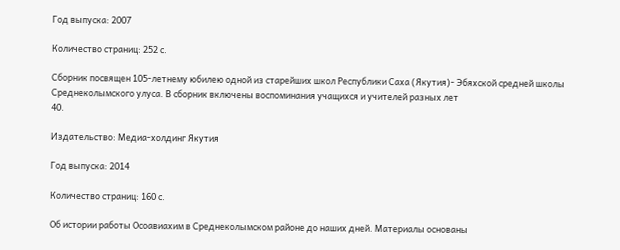Год выпуска: 2007

Количество страниц: 252 с.

Сборник посвящен 105-летнему юбилею одной из старейших школ Республики Саха (Якутия)- Эбяхской средней школы Среднеколымского улуса. В сборник включены воспоминания учащихся и учителей разных лет
40.

Издательство: Медиа-холдинг Якутия

Год выпуска: 2014

Количество страниц: 160 с.

Об истории работы Осоавиахим в Среднеколымском районе до наших дней. Материалы основаны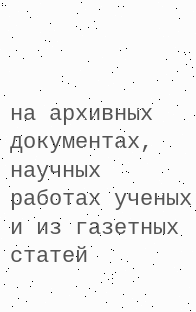на архивных документах, научных работах ученых и из газетных статей